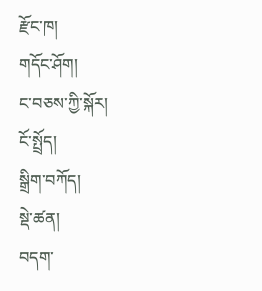རྫོང་ཁ།
གདོང་ཤོག།
ང་བཅས་ཀྱི་སྐོར།
ངོ་སྤྲོད།
སྒྲིག་བཀོད།
སྡེ་ཚན།
བདག་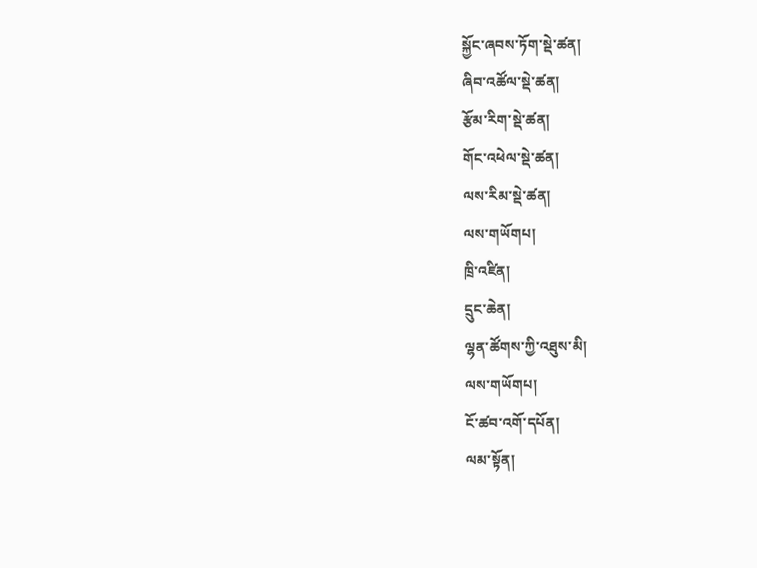སྐྱོང་ཞབས་ཏོག་སྡེ་ཚན།
ཞིབ་འཚོལ་སྡེ་ཚན།
རྩོམ་རིག་སྡེ་ཚན།
གོང་འཕེལ་སྡེ་ཚན།
ལས་རིམ་སྡེ་ཚན།
ལས་གཡོགཔ།
ཁྲི་འཛིན།
དྲུང་ཆེན།
ལྷན་ཚོགས་ཀྱི་འཐུས་མི།
ལས་གཡོགཔ།
ངོ་ཚབ་འགོ་དཔོན།
ལམ་སྟོན།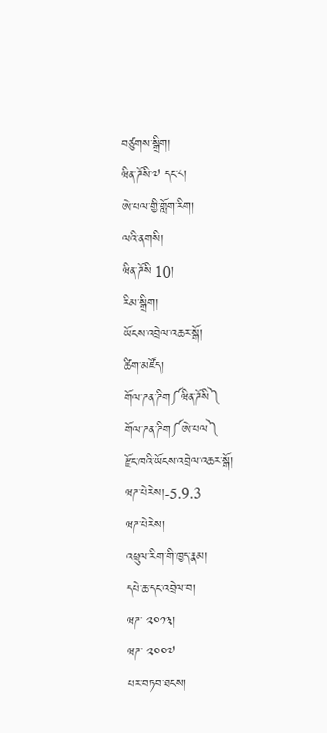བཙུགས་སྒྲིག།
ཝིན་ཌོསི་༧ དང་༨།
ཨེ་པལ་གྱི་གློག་རིག།
ལའི་ནགསི།
ཝིན་ཌོསི 10།
རིམ་སྒྲིག།
ཡོངས་འབྲེལ་འཆར་སྒོ།
ཚིག་མཛོད།
གོལ་ཌན་ཌིག༼ཝིན་ཌོསི༽
གོལ་ཌན་ཌིག༼ཨེ་པལ༽
རྫོང་ཁའི་ཡོངས་འབྲེལ་འཆར་སྒོ།
ཝཌ་པེརེས།-5.9.3
ཝཌ་པེརེས།
འཕྲུལ་རིག་གི་ཁྱད་རྣམ།
དཔེ་ཆ་དང་འབྲེལ་བ།
ཝཌ་ ༢༠༡༣།
ཝཌ་ ༢༠༠༧
པར་བཏབ་ཐངས།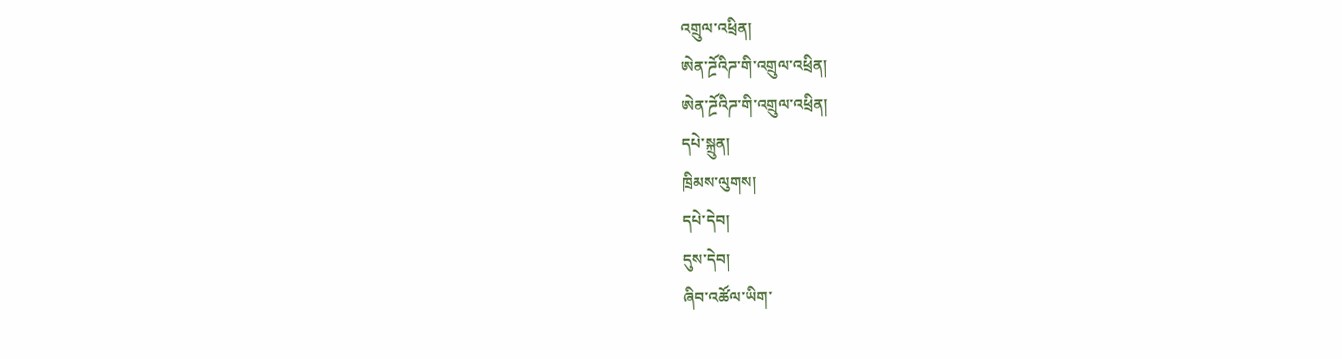འགྲུལ་འཕྲིན།
ཨེན་ཌྲོའིཌ་གི་འགྲུལ་འཕྲིན།
ཨེན་ཌྲོའིཌ་གི་འགྲུལ་འཕྲིན།
དཔེ་སྐྲུན།
ཁྲིམས་ལུགས།
དཔེ་དེབ།
དུས་དེབ།
ཞིབ་འཚོལ་ཡིག་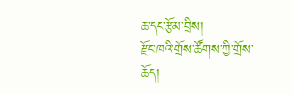ཆ་དང་རྩོམ་བྲིས།
རྫོང་ཁའི་གྲོས་ཚོགས་ཀྱི་གྲོས་ཆོད།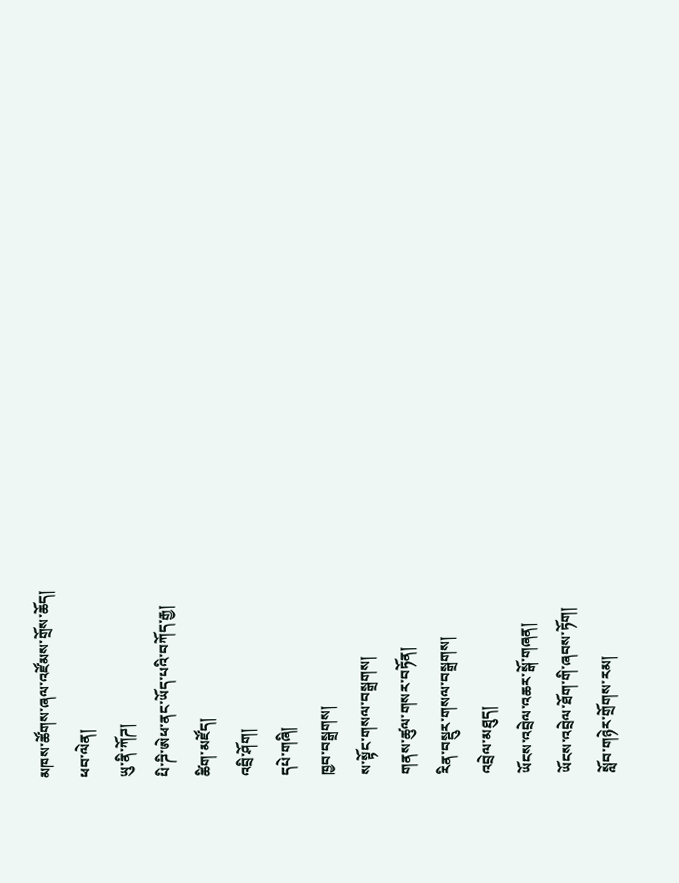མཁས་ཚོགས་ཞལ་འཛོམས་གྲོས་ཆོད།
ཕབ་ལེན།
ཡུ་ནི་ཀོཌ།
པི་ཌི་ཨེཕ་ནང་ཡོད་པའི་བཀོད་རྒྱ།
ཚིག་མཛོད།
འབྲི་ཤོག།
དཔེ་གཞི།
ཁྱབ་བསྒྲགས།
ས་སྟོང་གསལ་བསྒྲགས།
གནས་ཚུལ་གསར་བཏོན།
རིན་བསྡུར་གསལ་བསྒྲགས།
འབྲེལ་མཐུད།
ཡོངས་འབྲེལ་འཆར་སྒོ་གཞན།
ཡོངས་འབྲེལ་ཐོག་གི་ཞབས་ཏོག།
སློབ་གཉེར་གྲོགས་རམ།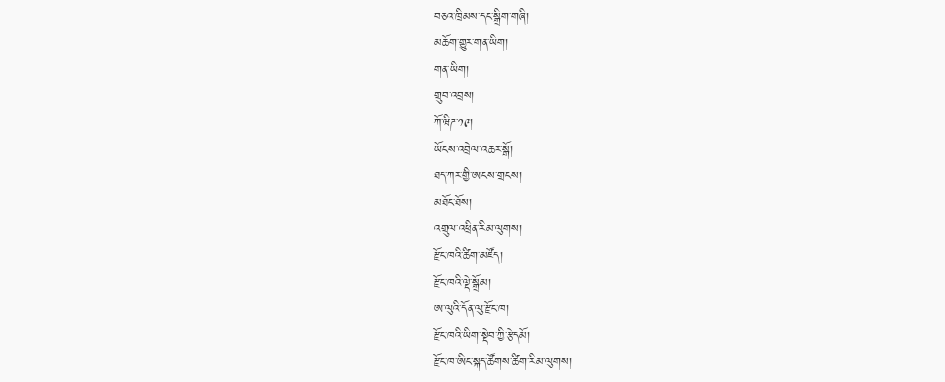བཅའ་ཁྲིམས་དང་སྒྲིག་གཞི།
མཆོག་གྱུར་གན་ཡིག།
གན་ཡིག།
གྲུབ་འབྲས།
ཀོ་ཝིཌ་༡༩།
ཡོངས་འབྲེལ་འཆར་སྒོ།
ཐད་ཀར་གྱི་ཨངས་གྲངས།
མཐོང་ཐོས།
འགྲུལ་འཕྲིན་རིམ་ལུགས།
རྫོང་ཁའི་ཚིག་མཛོད།
རྫོང་ཁའི་ལྡེ་སྒྲོམ།
ཨ་ལུའི་དོན་ལུ་རྫོང་ཁ།
རྫོང་ཁའི་ཡིག་སྡེབ་ཀྱི་རྩེདམོ།
རྫོང་ཁ་ཨིང་སྐད་ཚོགས་ཚིག་རིམ་ལུགས།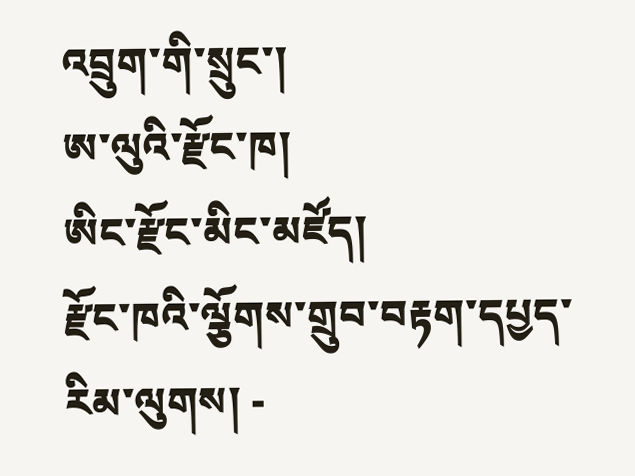འབྲུག་གི་སྲུང་།
ཨ་ལུའི་རྫོང་ཁ།
ཨིང་རྫོང་མིང་མཛོད།
རྫོང་ཁའི་ལྕོགས་གྲུབ་བརྟག་དཔྱད་རིམ་ལུགས། -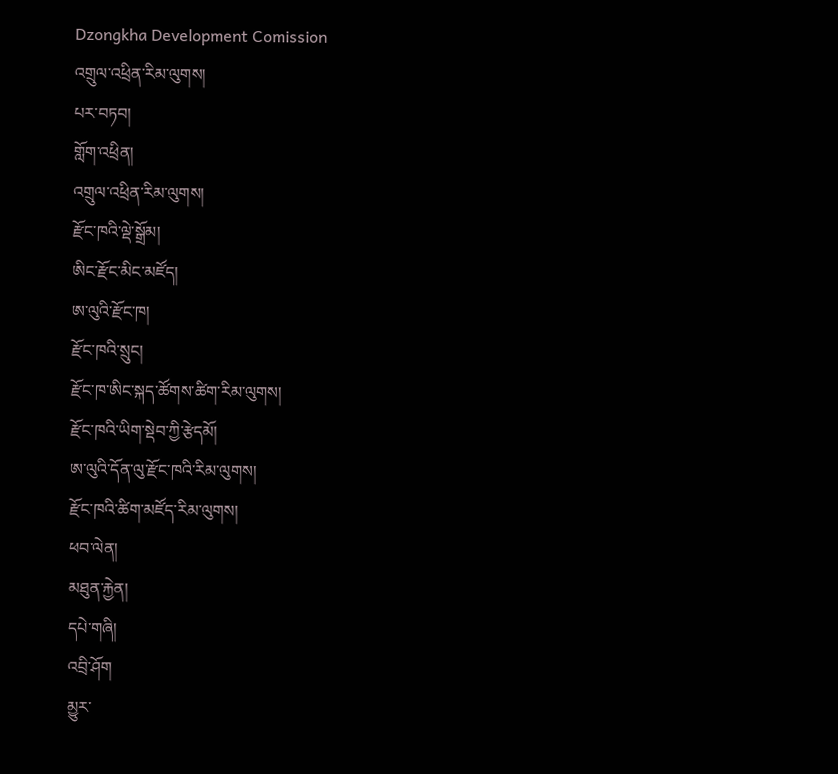Dzongkha Development Comission
འགྲུལ་འཕྲིན་རིམ་ལུགས།
པར་བཏབ།
གློག་འཕྲིན།
འགྲུལ་འཕྲིན་རིམ་ལུགས།
རྫོང་ཁའི་ལྡེ་སྒྲོམ།
ཨིང་རྫོང་མིང་མཛོད།
ཨ་ལུའི་རྫོང་ཁ།
རྫོང་ཁའི་སྲུང།
རྫོང་ཁ་ཨིང་སྐད་ཚོགས་ཚིག་རིམ་ལུགས།
རྫོང་ཁའི་ཡིག་སྡེབ་ཀྱི་རྩེདམོ།
ཨ་ལུའི་དོན་ལུ་རྫོང་ཁའི་རིམ་ལུགས།
རྫོང་ཁའི་ཚིག་མཛོད་རིམ་ལུགས།
ཕབ་ལེན།
མཐུན་རྐྱེན།
དཔེ་གཞི།
འབྲི་ཤོག
མྱུར་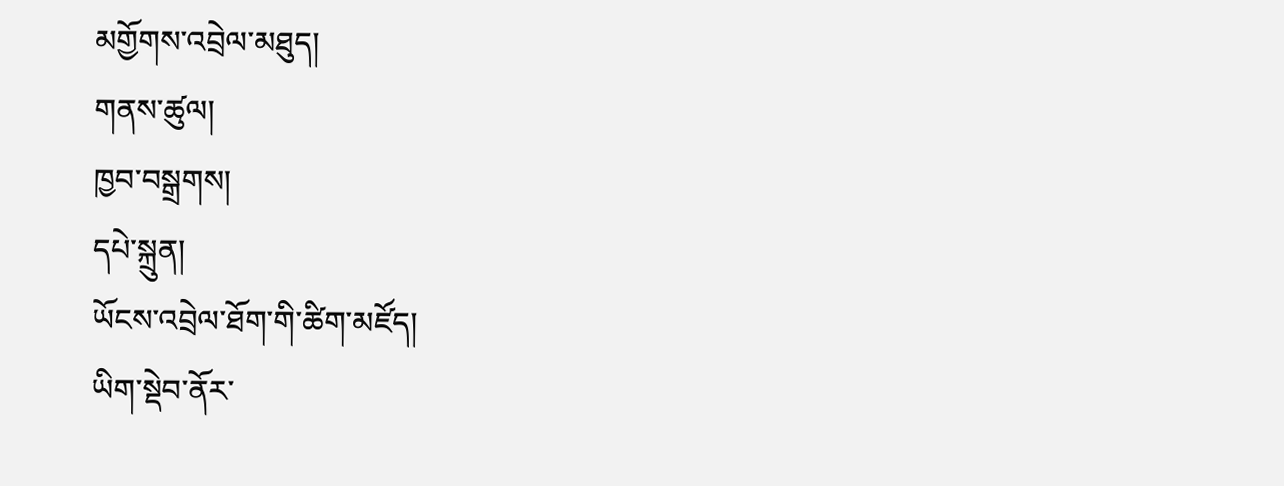མགྱོགས་འབྲེལ་མཐུད།
གནས་ཚུལ།
ཁྱབ་བསྒྲགས།
དཔེ་སྐྲུན།
ཡོངས་འབྲེལ་ཐོག་གི་ཚིག་མཛོད།
ཡིག་སྡེབ་ནོར་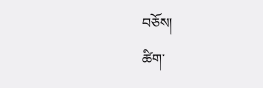བཅོས།
ཚིག་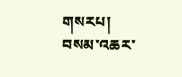གསརཔ།
བསམ་འཆར་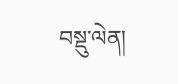བསྡུ་ལེན།